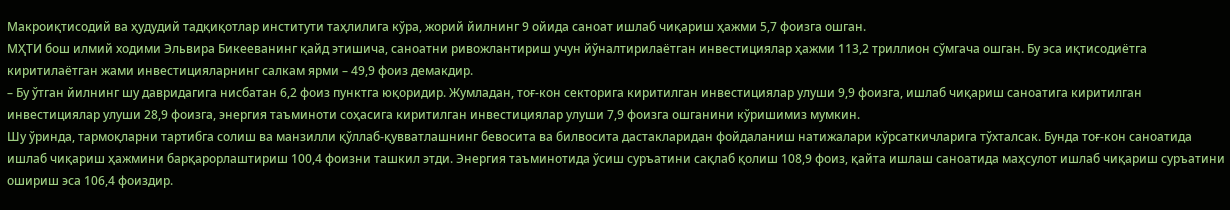Макроиқтисодий ва ҳудудий тадқиқотлар институти таҳлилига кўра, жорий йилнинг 9 ойида саноат ишлаб чиқариш ҳажми 5,7 фоизга ошган.
МҲТИ бош илмий ходими Эльвира Бикееванинг қайд этишича, саноатни ривожлантириш учун йўналтирилаётган инвестициялар ҳажми 113,2 триллион сўмгача ошган. Бу эса иқтисодиётга киритилаётган жами инвестицияларнинг салкам ярми – 49,9 фоиз демакдир.
– Бу ўтган йилнинг шу давридагига нисбатан 6,2 фоиз пунктга юқоридир. Жумладан, тоғ-кон секторига киритилган инвестициялар улуши 9,9 фоизга, ишлаб чиқариш саноатига киритилган инвестициялар улуши 28,9 фоизга, энергия таъминоти соҳасига киритилган инвестициялар улуши 7,9 фоизга ошганини кўришимиз мумкин.
Шу ўринда, тармоқларни тартибга солиш ва манзилли қўллаб-қувватлашнинг бевосита ва билвосита дастакларидан фойдаланиш натижалари кўрсаткичларига тўхталсак. Бунда тоғ-кон саноатида ишлаб чиқариш ҳажмини барқарорлаштириш 100,4 фоизни ташкил этди. Энергия таъминотида ўсиш суръатини сақлаб қолиш 108,9 фоиз, қайта ишлаш саноатида маҳсулот ишлаб чиқариш суръатини ошириш эса 106,4 фоиздир.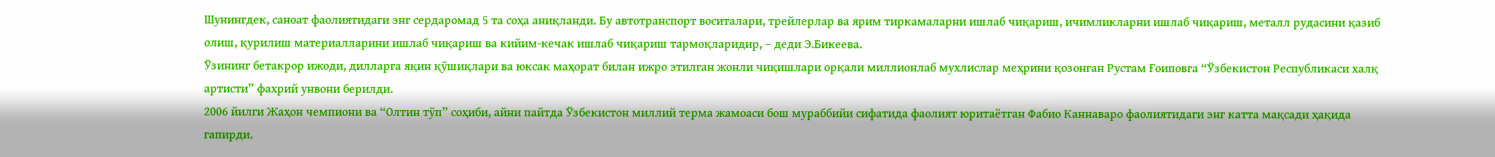Шунингдек, саноат фаолиятидаги энг сердаромад 5 та соҳа аниқланди. Бу автотранспорт воситалари, трейлерлар ва ярим тиркамаларни ишлаб чиқариш, ичимликларни ишлаб чиқариш, металл рудасини қазиб олиш, қурилиш материалларини ишлаб чиқариш ва кийим-кечак ишлаб чиқариш тармоқларидир, – деди Э.Бикеева.
Ўзининг бетакрор ижоди, дилларга яқин қўшиқлари ва юксак маҳорат билан ижро этилган жонли чиқишлари орқали миллионлаб мухлислар меҳрини қозонган Рустам Ғоиповга “Ўзбекистон Республикаси халқ артисти” фахрий унвони берилди.
2006 йилги Жаҳон чемпиони ва “Олтин тўп” соҳиби, айни пайтда Ўзбекистон миллий терма жамоаси бош мураббийи сифатида фаолият юритаётган Фабио Каннаваро фаолиятидаги энг катта мақсади ҳақида гапирди.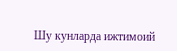Шу кунларда ижтимоий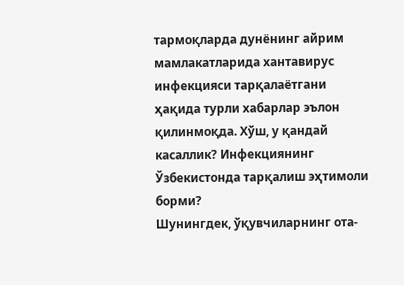тармоқларда дунёнинг айрим мамлакатларида хантавирус инфекцияси тарқалаётгани ҳақида турли хабарлар эълон қилинмоқда. Хўш, у қандай касаллик? Инфекциянинг Ўзбекистонда тарқалиш эҳтимоли борми?
Шунингдек, ўқувчиларнинг ота-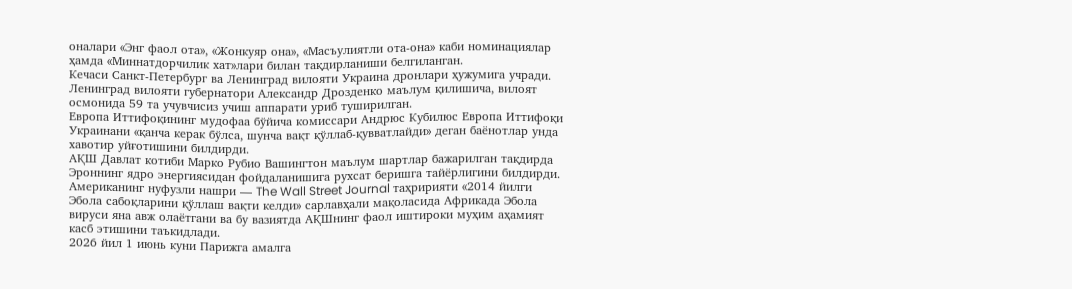оналари «Энг фаол ота», «Жонкуяр она», «Масъулиятли ота-она» каби номинациялар ҳамда «Миннатдорчилик хат»лари билан тақдирланиши белгиланган.
Кечаси Санкт-Петербург ва Ленинград вилояти Украина дронлари ҳужумига учради. Ленинград вилояти губернатори Александр Дрозденко маълум қилишича, вилоят осмонида 59 та учувчисиз учиш аппарати уриб туширилган.
Европа Иттифоқининг мудофаа бўйича комиссари Андрюс Кубилюс Европа Иттифоқи Украинани «қанча керак бўлса, шунча вақт қўллаб-қувватлайди» деган баёнотлар унда хавотир уйғотишини билдирди.
АҚШ Давлат котиби Марко Рубио Вашингтон маълум шартлар бажарилган тақдирда Эроннинг ядро энергиясидан фойдаланишига рухсат беришга тайёрлигини билдирди.
Американинг нуфузли нашри — The Wall Street Journal таҳририяти «2014 йилги Эбола сабоқларини қўллаш вақти келди» сарлавҳали мақоласида Африкада Эбола вируси яна авж олаётгани ва бу вазиятда АҚШнинг фаол иштироки муҳим аҳамият касб этишини таъкидлади.
2026 йил 1 июнь куни Парижга амалга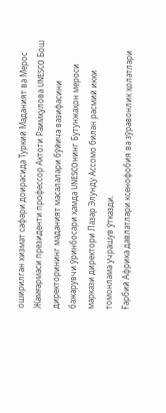оширилган хизмат сафари доирасида Туркий Маданият ва Мерос Жамғармаси президенти профессор Актоти Раимқулова UNESCO Бош директорининг маданият масалалари бўйича вазифасини бажарувчи ўринбосари ҳамда UNESCOнинг Бутунжаҳон мероси маркази директори Лазар Элунду Ассомо билан расмий икки томонлама учрашув ўтказди.
Ғарбий Африка давлатлари ксенофобия ва зўравонлик ҳолатлари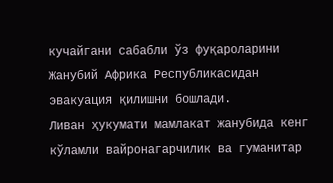кучайгани сабабли ўз фуқароларини Жанубий Африка Республикасидан эвакуация қилишни бошлади.
Ливан ҳукумати мамлакат жанубида кенг кўламли вайронагарчилик ва гуманитар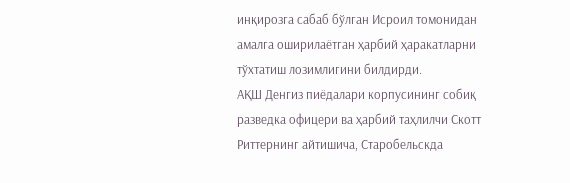инқирозга сабаб бўлган Исроил томонидан амалга оширилаётган ҳарбий ҳаракатларни тўхтатиш лозимлигини билдирди.
АҚШ Денгиз пиёдалари корпусининг собиқ разведка офицери ва ҳарбий таҳлилчи Скотт Риттернинг айтишича, Старобельскда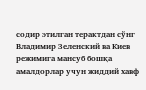содир этилган терактдан сўнг Владимир Зеленский ва Киев режимига мансуб бошқа амалдорлар учун жиддий хавф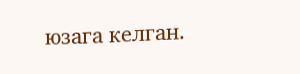юзага келган.